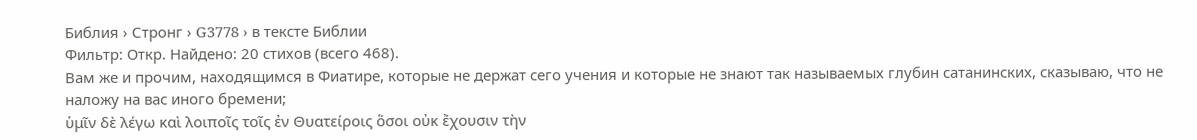Библия › Стронг › G3778 › в тексте Библии
Фильтр: Откр. Найдено: 20 стихов (всего 468).
Вам же и прочим, находящимся в Фиатире, которые не держат сего учения и которые не знают так называемых глубин сатанинских, сказываю, что не наложу на вас иного бремени;
ὑμῖν δὲ λέγω καὶ λοιποῖς τοῖς ἐν Θυατείροις ὅσοι οὐκ ἔχουσιν τὴν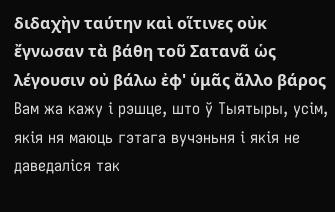διδαχὴν ταύτην καὶ οἵτινες οὐκ ἔγνωσαν τὰ βάθη τοῦ Σατανᾶ ὡς λέγουσιν οὐ βάλω ἐφ' ὑμᾶς ἄλλο βάρος
Вам жа кажу і рэшце, што ў Тыятыры, усім, якія ня маюць гэтага вучэньня і якія не даведаліся так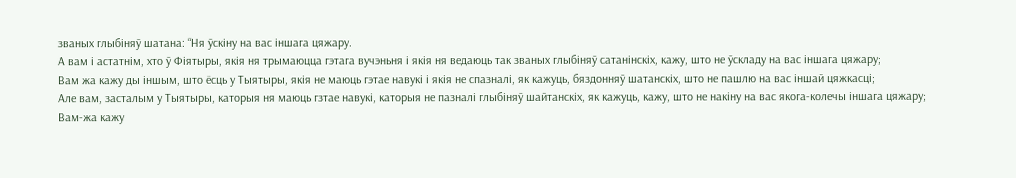званых глыбіняў шатана: “Ня ўскіну на вас іншага цяжару.
А вам і астатнім, хто ў Фіятыры, якія ня трымаюцца гэтага вучэньня і якія ня ведаюць так званых глыбіняў сатанінскіх, кажу, што не ўскладу на вас іншага цяжару;
Вам жа кажу ды іншым, што ёсць у Тыятыры, якія не маюць гэтае навукі і якія не спазналі, як кажуць, бяздонняў шатанскіх, што не пашлю на вас іншай цяжкасці;
Але вам, засталым у Тыятыры, каторыя ня маюць гзтае навукі, каторыя не пазналі глыбіняў шайтанскіх, як кажуць, кажу, што не накіну на вас якога-колечы іншага цяжару;
Вам-жа кажу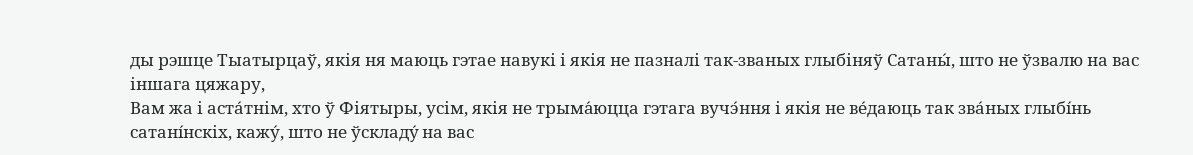ды рэшце Тыатырцаў, якія ня маюць гэтае навукі і якія не пазналі так-званых глыбіняў Сатаны́, што не ўзвалю на вас іншага цяжару,
Вам жа і аста́тнім, хто ў Фіятыры, усім, якія не трыма́юцца гэтага вучэ́ння і якія не ве́даюць так зва́ных глыбíнь сатанíнскіх, кажу́, што не ўскладу́ на вас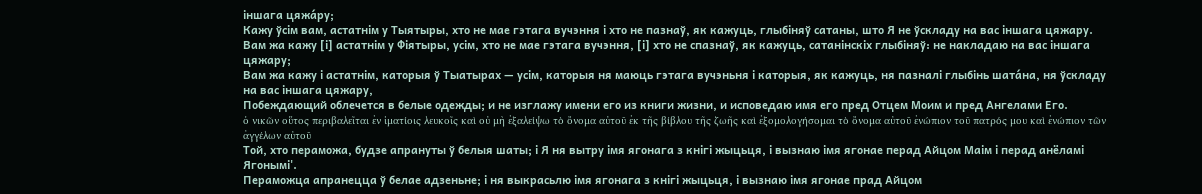іншага цяжа́ру;
Кажу ўсім вам, астатнім у Тыятыры, хто не мае гэтага вучэння і хто не пазнаў, як кажуць, глыбіняў сатаны, што Я не ўскладу на вас іншага цяжару.
Вам жа кажу [і] астатнім у Фіятыры, усім, хто не мае гэтага вучэння, [і] хто не спазнаў, як кажуць, сатанінскіх глыбіняў: не накладаю на вас іншага цяжару;
Вам жа кажу і астатнім, каторыя ў Тыатырах — усім, каторыя ня маюць гэтага вучэньня і каторыя, як кажуць, ня пазналі глыбінь шата́на, ня ўскладу на вас іншага цяжару,
Побеждающий облечется в белые одежды; и не изглажу имени его из книги жизни, и исповедаю имя его пред Отцем Моим и пред Ангелами Его.
ὁ νικῶν οὕτος περιβαλεῖται ἐν ἱματίοις λευκοῖς καὶ οὐ μὴ ἐξαλείψω τὸ ὄνομα αὐτοῦ ἐκ τῆς βίβλου τῆς ζωῆς καὶ ἐξομολογήσομαι τὸ ὄνομα αὐτοῦ ἐνώπιον τοῦ πατρός μου καὶ ἐνώπιον τῶν ἀγγέλων αὐτοῦ
Той, хто пераможа, будзе апрануты ў белыя шаты; і Я ня вытру імя ягонага з кнігі жыцьця, і вызнаю імя ягонае перад Айцом Маім і перад анёламі Ягонымі'.
Пераможца апранецца ў белае адзеньне; і ня выкрасьлю імя ягонага з кнігі жыцьця, і вызнаю імя ягонае прад Айцом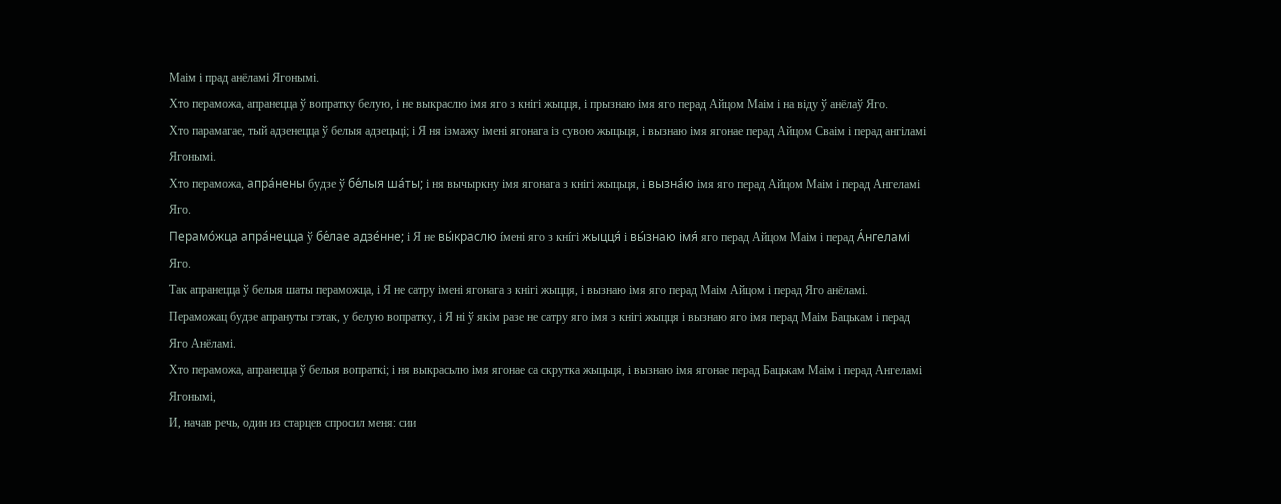Маім і прад анёламі Ягонымі.
Хто пераможа, апранецца ў вопратку белую, і не выкраслю імя яго з кнігі жыцця, і прызнаю імя яго перад Айцом Маім і на віду ў анёлаў Яго.
Хто парамагае, тый адзенецца ў белыя адзецьці; і Я ня ізмажу імені ягонага із сувою жыцьця, і вызнаю імя ягонае перад Айцом Сваім і перад ангіламі Ягонымі.
Хто пераможа, апра́нены будзе ў бе́лыя ша́ты; і ня вычыркну імя ягонага з кнігі жыцьця, і вызна́ю імя яго перад Айцом Маім і перад Ангеламі Яго.
Перамо́жца апра́нецца ў бе́лае адзе́нне; і Я не вы́краслю íмені яго з кнíгі жыцця́ і вы́знаю імя́ яго перад Айцом Маім і перад А́нгеламі Яго.
Так апранецца ў белыя шаты пераможца, і Я не сатру імені ягонага з кнігі жыцця, і вызнаю імя яго перад Маім Айцом і перад Яго анёламі.
Пераможац будзе апрануты гэтак, у белую вопратку, і Я ні ў якім разе не сатру яго імя з кнігі жыцця і вызнаю яго імя перад Маім Бацькам і перад Яго Анёламі.
Хто пераможа, апранецца ў белыя вопраткі; і ня выкрасьлю імя ягонае са скрутка жыцьця, і вызнаю імя ягонае перад Бацькам Маім і перад Ангеламі Ягонымі,
И, начав речь, один из старцев спросил меня: сии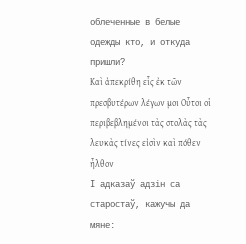облеченные в белые одежды кто, и откуда пришли?
Καὶ ἀπεκρίθη εἷς ἐκ τῶν πρεσβυτέρων λέγων μοι Οὗτοι οἱ περιβεβλημένοι τὰς στολὰς τὰς λευκὰς τίνες εἰσὶν καὶ πόθεν ἦλθον
І адказаў адзін са старостаў, кажучы да мяне: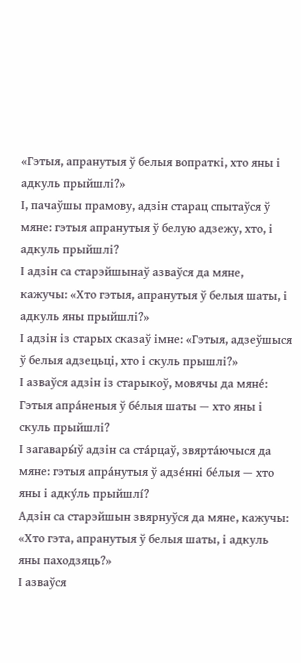«Гэтыя, апранутыя ў белыя вопраткі, хто яны і адкуль прыйшлі?»
І, пачаўшы прамову, адзін старац спытаўся ў мяне: гэтыя апранутыя ў белую адзежу, хто, і адкуль прыйшлі?
І адзін са старэйшынаў азваўся да мяне, кажучы: «Хто гэтыя, апранутыя ў белыя шаты, і адкуль яны прыйшлі?»
І адзін із старых сказаў імне: «Гэтыя, адзеўшыся ў белыя адзецьці, хто і скуль прышлі?»
І азваўся адзін із старыкоў, мовячы да мяне́: Гэтыя апра́неныя ў бе́лыя шаты — хто яны і скуль прыйшлі?
І загавары́ў адзін са ста́рцаў, звярта́ючыся да мяне: гэтыя апра́нутыя ў адзе́нні бе́лыя — хто яны і адку́ль прыйшлí?
Адзін са старэйшын звярнуўся да мяне, кажучы: «Хто гэта, апранутыя ў белыя шаты, і адкуль яны паходзяць?»
І азваўся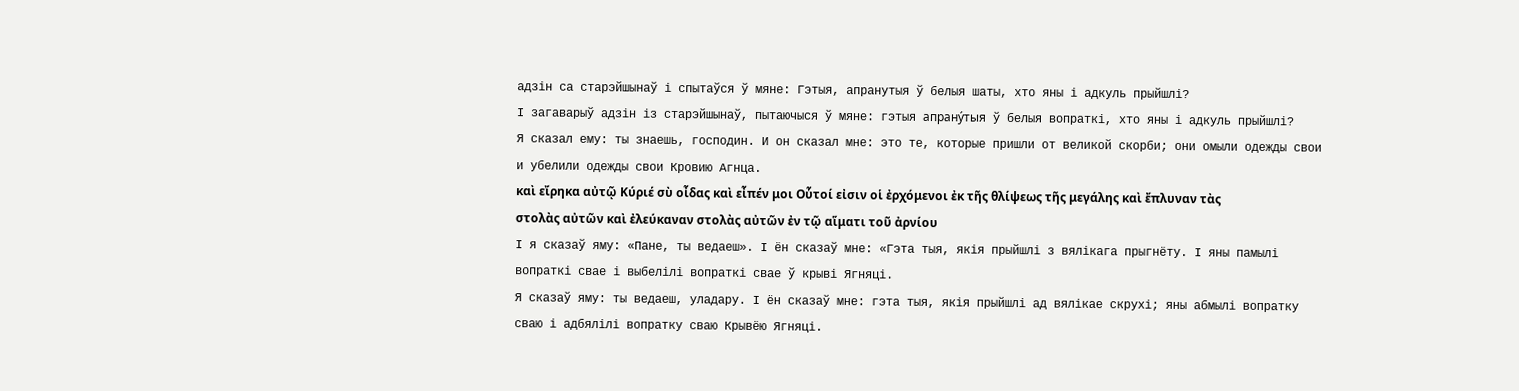адзін са старэйшынаў і спытаўся ў мяне: Гэтыя, апранутыя ў белыя шаты, хто яны і адкуль прыйшлі?
І загаварыў адзін із старэйшынаў, пытаючыся ў мяне: гэтыя апрану́тыя ў белыя вопраткі, хто яны і адкуль прыйшлі?
Я сказал ему: ты знаешь, господин. И он сказал мне: это те, которые пришли от великой скорби; они омыли одежды свои и убелили одежды свои Кровию Агнца.
καὶ εἴρηκα αὐτῷ Κύριέ σὺ οἶδας καὶ εἶπέν μοι Οὗτοί εἰσιν οἱ ἐρχόμενοι ἐκ τῆς θλίψεως τῆς μεγάλης καὶ ἔπλυναν τὰς στολὰς αὐτῶν καὶ ἐλεύκαναν στολὰς αὐτῶν ἐν τῷ αἵματι τοῦ ἀρνίου
І я сказаў яму: «Пане, ты ведаеш». І ён сказаў мне: «Гэта тыя, якія прыйшлі з вялікага прыгнёту. І яны памылі вопраткі свае і выбелілі вопраткі свае ў крыві Ягняці.
Я сказаў яму: ты ведаеш, уладару. І ён сказаў мне: гэта тыя, якія прыйшлі ад вялікае скрухі; яны абмылі вопратку сваю і адбялілі вопратку сваю Крывёю Ягняці.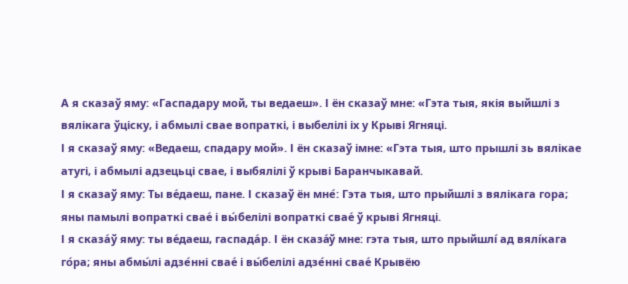А я сказаў яму: «Гаспадару мой, ты ведаеш». І ён сказаў мне: «Гэта тыя, якія выйшлі з вялікага ўціску, і абмылі свае вопраткі, і выбелілі іх у Крыві Ягняці.
І я сказаў яму: «Ведаеш, спадару мой». І ён сказаў імне: «Гэта тыя, што прышлі зь вялікае атугі, і абмылі адзецьці свае, і выбялілі ў крыві Баранчыкавай.
І я сказаў яму: Ты ве́даеш, пане. І сказаў ён мне́: Гэта тыя, што прыйшлі з вялікага гора; яны памылі вопраткі свае́ і вы́белілі вопраткі свае́ ў крыві Ягняці.
І я сказа́ў яму: ты ве́даеш, гаспада́р. І ён сказа́ў мне: гэта тыя, што прыйшлí ад вялíкага го́ра; яны абмы́лі адзе́нні свае́ і вы́белілі адзе́нні свае́ Крывёю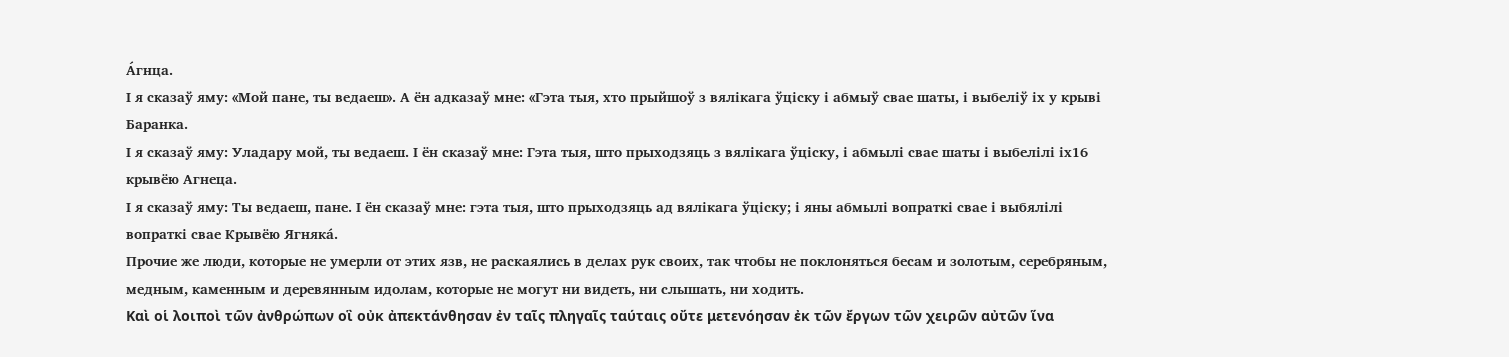А́гнца.
І я сказаў яму: «Мой пане, ты ведаеш». А ён адказаў мне: «Гэта тыя, хто прыйшоў з вялікага ўціску і абмыў свае шаты, і выбеліў іх у крыві Баранка.
І я сказаў яму: Уладару мой, ты ведаеш. І ён сказаў мне: Гэта тыя, што прыходзяць з вялікага ўціску, і абмылі свае шаты і выбелілі іх16 крывёю Агнеца.
І я сказаў яму: Ты ведаеш, пане. І ён сказаў мне: гэта тыя, што прыходзяць ад вялікага ўціску; і яны абмылі вопраткі свае і выбялілі вопраткі свае Крывёю Ягняка́.
Прочие же люди, которые не умерли от этих язв, не раскаялись в делах рук своих, так чтобы не поклоняться бесам и золотым, серебряным, медным, каменным и деревянным идолам, которые не могут ни видеть, ни слышать, ни ходить.
Καὶ οἱ λοιποὶ τῶν ἀνθρώπων οἳ οὐκ ἀπεκτάνθησαν ἐν ταῖς πληγαῖς ταύταις οὔτε μετενόησαν ἐκ τῶν ἔργων τῶν χειρῶν αὐτῶν ἵνα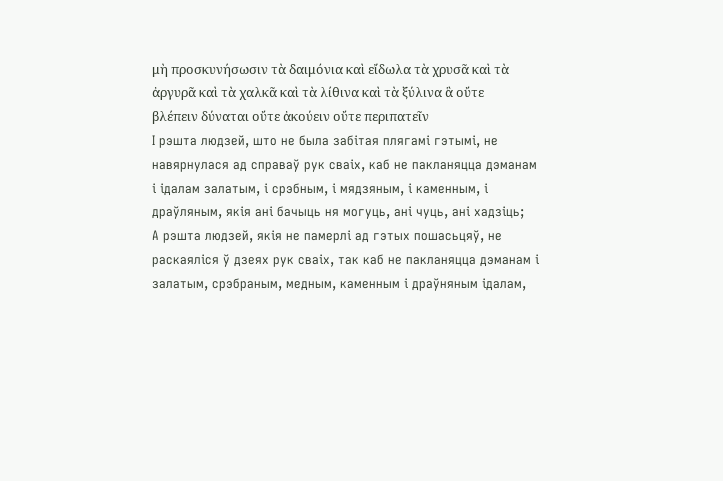μὴ προσκυνήσωσιν τὰ δαιμόνια καὶ εἴδωλα τὰ χρυσᾶ καὶ τὰ ἀργυρᾶ καὶ τὰ χαλκᾶ καὶ τὰ λίθινα καὶ τὰ ξύλινα ἃ οὔτε βλέπειν δύναται οὔτε ἀκούειν οὔτε περιπατεῖν
І рэшта людзей, што не была забітая плягамі гэтымі, не навярнулася ад справаў рук сваіх, каб не пакланяцца дэманам і ідалам залатым, і срэбным, і мядзяным, і каменным, і драўляным, якія ані бачыць ня могуць, ані чуць, ані хадзіць;
А рэшта людзей, якія не памерлі ад гэтых пошасьцяў, не раскаяліся ў дзеях рук сваіх, так каб не пакланяцца дэманам і залатым, срэбраным, медным, каменным і драўняным ідалам,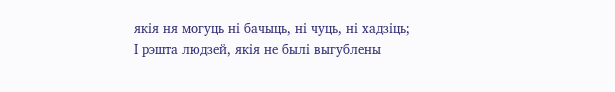якія ня могуць ні бачыць, ні чуць, ні хадзіць;
І рэшта людзей, якія не былі выгублены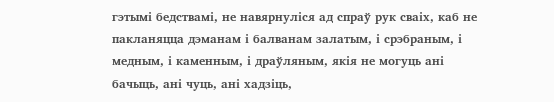гэтымі бедствамі, не навярнуліся ад спраў рук сваіх, каб не пакланяцца дэманам і балванам залатым, і срэбраным, і медным, і каменным, і драўляным, якія не могуць ані бачыць, ані чуць, ані хадзіць,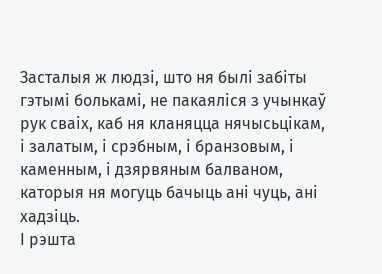Засталыя ж людзі, што ня былі забіты гэтымі болькамі, не пакаяліся з учынкаў рук сваіх, каб ня кланяцца нячысьцікам, і залатым, і срэбным, і бранзовым, і каменным, і дзярвяным балваном, каторыя ня могуць бачыць ані чуць, ані хадзіць.
І рэшта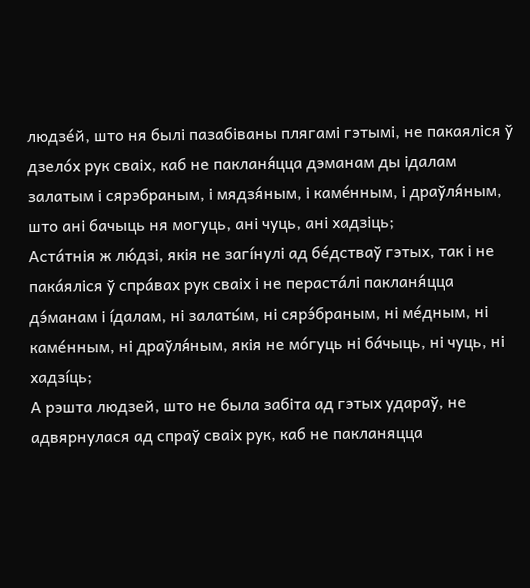людзе́й, што ня былі пазабіваны плягамі гэтымі, не пакаяліся ў дзело́х рук сваіх, каб не пакланя́цца дэманам ды ідалам залатым і сярэбраным, і мядзя́ным, і каме́нным, і драўля́ным, што ані бачыць ня могуць, ані чуць, ані хадзіць;
Аста́тнія ж лю́дзі, якія не загíнулі ад бе́дстваў гэтых, так і не пака́яліся ў спра́вах рук сваіх і не пераста́лі пакланя́цца дэ́манам і íдалам, ні залаты́м, ні сярэ́браным, ні ме́дным, ні каме́нным, ні драўля́ным, якія не мо́гуць ні ба́чыць, ні чуць, ні хадзíць;
А рэшта людзей, што не была забіта ад гэтых удараў, не адвярнулася ад спраў сваіх рук, каб не пакланяцца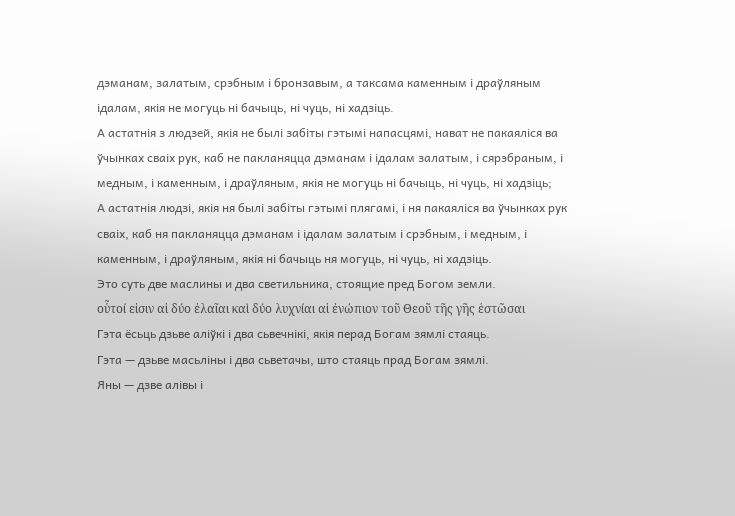дэманам, залатым, срэбным і бронзавым, а таксама каменным і драўляным ідалам, якія не могуць ні бачыць, ні чуць, ні хадзіць.
А астатнія з людзей, якія не былі забіты гэтымі напасцямі, нават не пакаяліся ва ўчынках сваіх рук, каб не пакланяцца дэманам і ідалам залатым, і сярэбраным, і медным, і каменным, і драўляным, якія не могуць ні бачыць, ні чуць, ні хадзіць;
А астатнія людзі, якія ня былі забіты гэтымі плягамі, і ня пакаяліся ва ўчынках рук сваіх, каб ня пакланяцца дэманам і ідалам залатым і срэбным, і медным, і каменным, і драўляным, якія ні бачыць ня могуць, ні чуць, ні хадзіць.
Это суть две маслины и два светильника, стоящие пред Богом земли.
οὗτοί εἰσιν αἱ δύο ἐλαῖαι καὶ δύο λυχνίαι αἱ ἐνώπιον τοῦ Θεοῦ τῆς γῆς ἑστῶσαι
Гэта ёсьць дзьве аліўкі і два сьвечнікі, якія перад Богам зямлі стаяць.
Гэта — дзьве масьліны і два сьветачы, што стаяць прад Богам зямлі.
Яны — дзве алівы і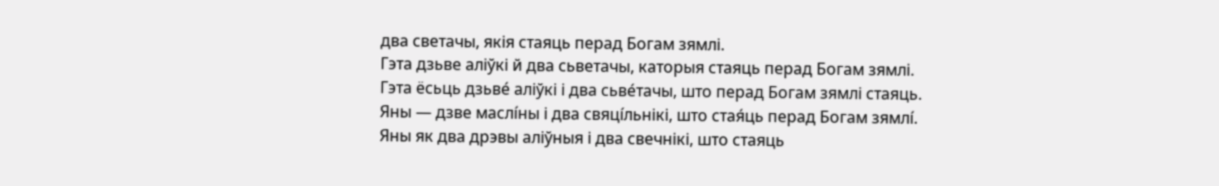два светачы, якія стаяць перад Богам зямлі.
Гэта дзьве аліўкі й два сьветачы, каторыя стаяць перад Богам зямлі.
Гэта ёсьць дзьве́ аліўкі і два сьве́тачы, што перад Богам зямлі стаяць.
Яны — дзве маслíны і два свяцíльнікі, што стая́ць перад Богам зямлí.
Яны як два дрэвы аліўныя і два свечнікі, што стаяць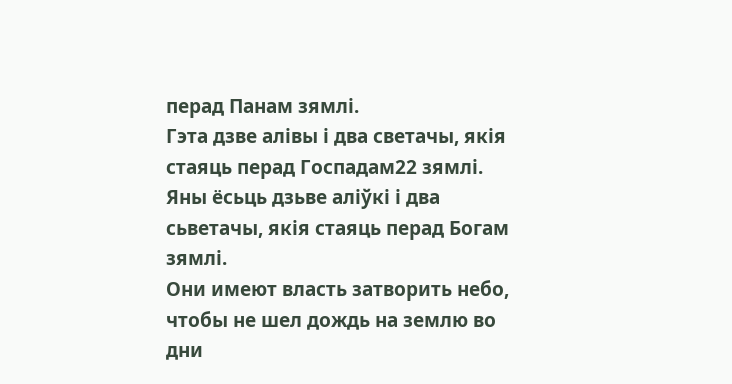перад Панам зямлі.
Гэта дзве алівы і два светачы, якія стаяць перад Госпадам22 зямлі.
Яны ёсьць дзьве аліўкі і два сьветачы, якія стаяць перад Богам зямлі.
Они имеют власть затворить небо, чтобы не шел дождь на землю во дни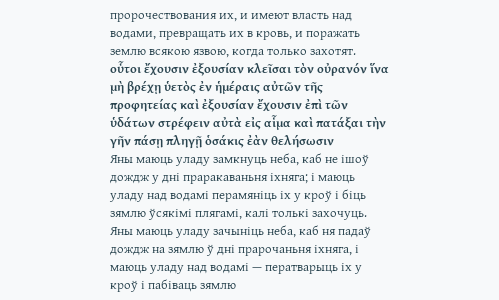пророчествования их, и имеют власть над водами, превращать их в кровь, и поражать землю всякою язвою, когда только захотят.
οὗτοι ἔχουσιν ἐξουσίαν κλεῖσαι τὸν οὐρανόν ἵνα μὴ βρέχῃ ὑετὸς ἐν ἡμέραις αὐτῶν τῆς προφητείας καὶ ἐξουσίαν ἔχουσιν ἐπὶ τῶν ὑδάτων στρέφειν αὐτὰ εἰς αἷμα καὶ πατάξαι τὴν γῆν πάσῃ πληγῇ ὁσάκις ἐὰν θελήσωσιν
Яны маюць уладу замкнуць неба, каб не ішоў дождж у дні праракаваньня іхняга; і маюць уладу над водамі перамяніць іх у кроў і біць зямлю ўсякімі плягамі, калі толькі захочуць.
Яны маюць уладу зачыніць неба, каб ня падаў дождж на зямлю ў дні прарочаньня іхняга, і маюць уладу над водамі — ператварыць іх у кроў і пабіваць зямлю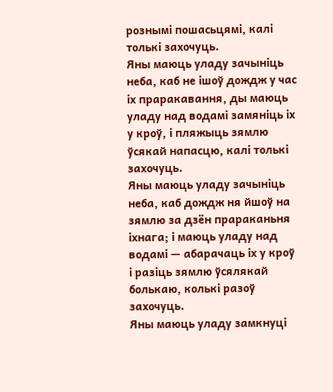рознымі пошасьцямі, калі толькі захочуць.
Яны маюць уладу зачыніць неба, каб не ішоў дождж у час іх праракавання, ды маюць уладу над водамі замяніць іх у кроў, і пляжыць зямлю ўсякай напасцю, калі толькі захочуць.
Яны маюць уладу зачыніць неба, каб дождж ня йшоў на зямлю за дзён прараканьня іхнага; і маюць уладу над водамі — абарачаць іх у кроў і разіць зямлю ўсялякай болькаю, колькі разоў захочуць.
Яны маюць уладу замкнуці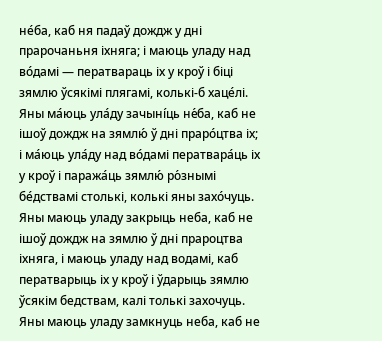не́ба, каб ня падаў дождж у дні прарочаньня іхняга; і маюць уладу над во́дамі — ператвараць іх у кроў і біці зямлю ўсякімі плягамі, колькі-б хаце́лі.
Яны ма́юць ула́ду зачынíць не́ба, каб не ішоў дождж на зямлю́ ў дні праро́цтва іх; і ма́юць ула́ду над во́дамі ператвара́ць іх у кроў і паража́ць зямлю́ ро́знымі бе́дствамі столькі, колькі яны захо́чуць.
Яны маюць уладу закрыць неба, каб не ішоў дождж на зямлю ў дні прароцтва іхняга, і маюць уладу над водамі, каб ператварыць іх у кроў і ўдарыць зямлю ўсякім бедствам, калі толькі захочуць.
Яны маюць уладу замкнуць неба, каб не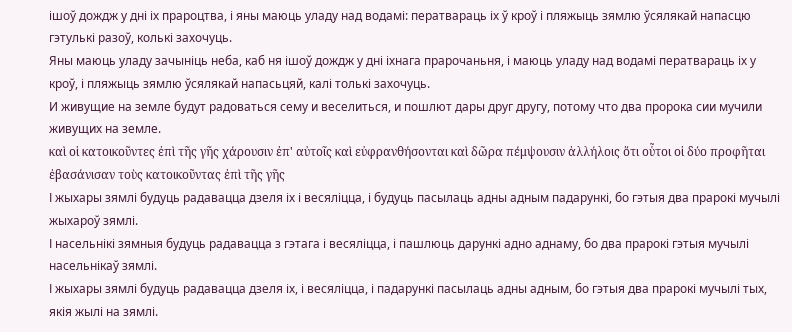ішоў дождж у дні іх прароцтва, і яны маюць уладу над водамі: ператвараць іх ў кроў і пляжыць зямлю ўсялякай напасцю гэтулькі разоў, колькі захочуць.
Яны маюць уладу зачыніць неба, каб ня ішоў дождж у дні іхнага прарочаньня, і маюць уладу над водамі ператвараць іх у кроў, і пляжыць зямлю ўсялякай напасьцяй, калі толькі захочуць.
И живущие на земле будут радоваться сему и веселиться, и пошлют дары друг другу, потому что два пророка сии мучили живущих на земле.
καὶ οἱ κατοικοῦντες ἐπὶ τῆς γῆς χάρουσιν ἐπ' αὐτοῖς καὶ εὐφρανθήσονται καὶ δῶρα πέμψουσιν ἀλλήλοις ὅτι οὗτοι οἱ δύο προφῆται ἐβασάνισαν τοὺς κατοικοῦντας ἐπὶ τῆς γῆς
І жыхары зямлі будуць радавацца дзеля іх і весяліцца, і будуць пасылаць адны адным падарункі, бо гэтыя два прарокі мучылі жыхароў зямлі.
І насельнікі зямныя будуць радавацца з гэтага і весяліцца, і пашлюць дарункі адно аднаму, бо два прарокі гэтыя мучылі насельнікаў зямлі.
І жыхары зямлі будуць радавацца дзеля іх, і весяліцца, і падарункі пасылаць адны адным, бо гэтыя два прарокі мучылі тых, якія жылі на зямлі.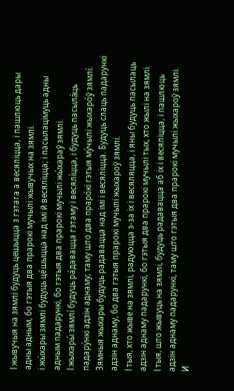І жывучыя на зямлі будуць цешыцца з гэтага а весяліцца, і пашлюць дары адны адным, бо гэтыя два прарокі мучылі жывучых на зямлі.
і жы́хары зямлі будуць це́шыцца над імі й весяліцца; і пасылацімуць адны адным падарункі, бо гэтыя два прарокі мучылі жы́хараў зямлі.
І жыхары́ зямлí будуць ра́давацца гэтаму і весялíцца, і будуць пасыла́ць падару́нкі адзін аднаму; таму што два праро́кі гэтыя му́чылі жыхаро́ў зямлí.
Зямныя жыхары будуць радавацца над імі і весяліцца. Будуць слаць падарункі адзін аднаму, бо два гэтыя прарокі мучылі жыхароў зямлі.
І тыя, хто жыве на зямлі, радуюцца з-за іх і весяляцца, і яны будуць пасылаць адзін аднаму падарункі, бо гэтыя два прарокі мучылі тых, хто жылі на зямлі.
І тыя, што жывуць на зямлі, будуць радавацца аб іх і весяліцца, і пашлюць адзін аднаму падарункі, таму што гэтыя два прарокі мучылі жыхароў зямлі.
И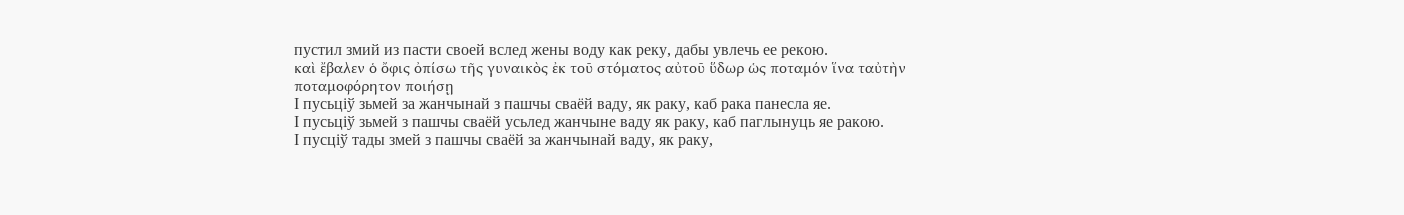пустил змий из пасти своей вслед жены воду как реку, дабы увлечь ее рекою.
καὶ ἔβαλεν ὁ ὄφις ὀπίσω τῆς γυναικὸς ἐκ τοῦ στόματος αὐτοῦ ὕδωρ ὡς ποταμόν ἵνα ταὐτὴν ποταμοφόρητον ποιήσῃ
І пусьціў зьмей за жанчынай з пашчы сваёй ваду, як раку, каб рака панесла яе.
І пусьціў зьмей з пашчы сваёй усьлед жанчыне ваду як раку, каб паглынуць яе ракою.
І пусціў тады змей з пашчы сваёй за жанчынай ваду, як раку,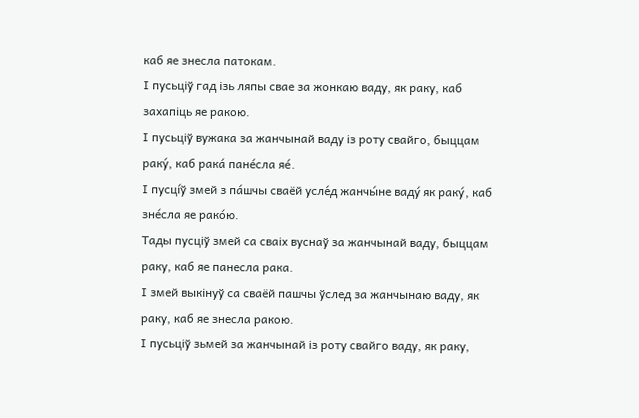каб яе знесла патокам.
І пусьціў гад ізь ляпы свае за жонкаю ваду, як раку, каб захапіць яе ракою.
І пусьціў вужака за жанчынай ваду із роту свайго, быццам раку́, каб рака́ пане́сла яе́.
І пусцíў змей з па́шчы сваёй усле́д жанчы́не ваду́ як раку́, каб зне́сла яе рако́ю.
Тады пусціў змей са сваіх вуснаў за жанчынай ваду, быццам раку, каб яе панесла рака.
І змей выкінуў са сваёй пашчы ўслед за жанчынаю ваду, як раку, каб яе знесла ракою.
І пусьціў зьмей за жанчынай із роту свайго ваду, як раку,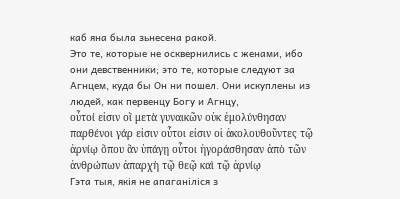каб яна была зьнесена ракой.
Это те, которые не осквернились с женами, ибо они девственники; это те, которые следуют за Агнцем, куда бы Он ни пошел. Они искуплены из людей, как первенцу Богу и Агнцу,
οὗτοί εἰσιν οἳ μετὰ γυναικῶν οὐκ ἐμολύνθησαν παρθένοι γάρ εἰσιν οὗτοι εἰσιν οἱ ἀκολουθοῦντες τῷ ἀρνίῳ ὅπου ἂν ὑπάγῃ οὗτοι ἠγοράσθησαν ἀπὸ τῶν ἀνθρώπων ἀπαρχὴ τῷ θεῷ καὶ τῷ ἀρνίῳ
Гэта тыя, якія не апаганіліся з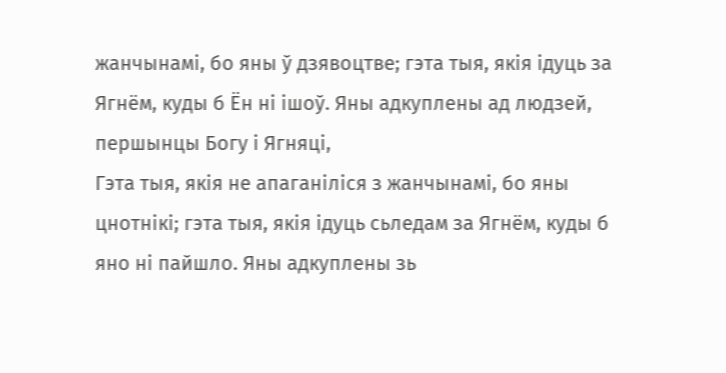жанчынамі, бо яны ў дзявоцтве; гэта тыя, якія ідуць за Ягнём, куды б Ён ні ішоў. Яны адкуплены ад людзей, першынцы Богу і Ягняці,
Гэта тыя, якія не апаганіліся з жанчынамі, бо яны цнотнікі; гэта тыя, якія ідуць сьледам за Ягнём, куды б яно ні пайшло. Яны адкуплены зь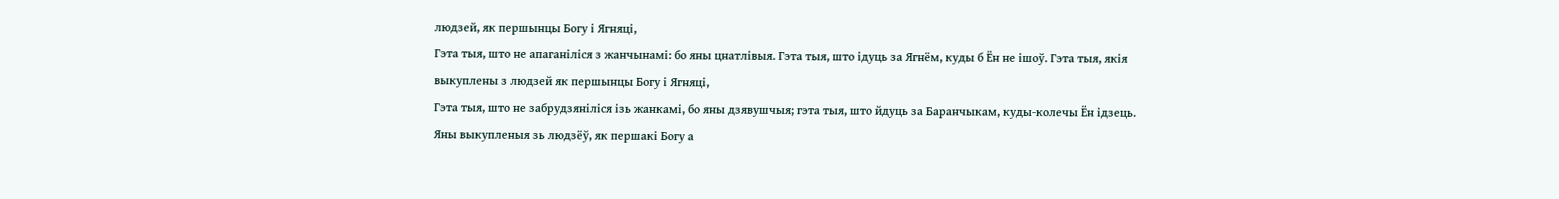людзей, як першынцы Богу і Ягняці,
Гэта тыя, што не апаганіліся з жанчынамі: бо яны цнатлівыя. Гэта тыя, што ідуць за Ягнём, куды б Ён не ішоў. Гэта тыя, якія выкуплены з людзей як першынцы Богу і Ягняці,
Гэта тыя, што не забрудзяніліся ізь жанкамі, бо яны дзявушчыя; гэта тыя, што йдуць за Баранчыкам, куды-колечы Ён ідзець. Яны выкупленыя зь людзёў, як першакі Богу а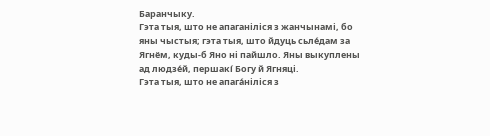Баранчыку.
Гэта тыя, што не апаганіліся з жанчынамі, бо яны чыстыя; гэта тыя, што йдуць сьле́дам за Ягнём, куды-б Яно ні пайшло. Яны выкуплены ад людзе́й, першакí Богу й Ягняці.
Гэта тыя, што не апага́ніліся з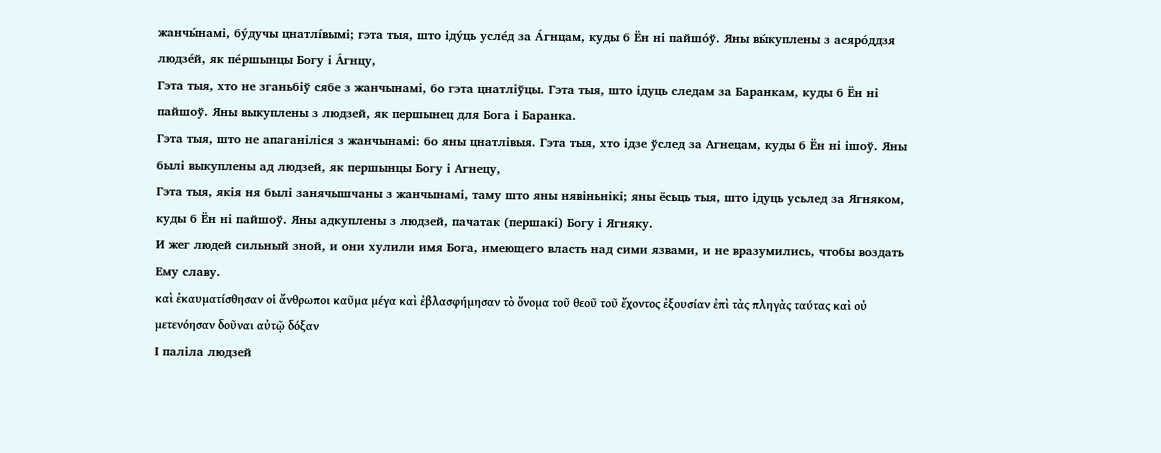жанчы́намі, бу́дучы цнатлíвымі; гэта тыя, што іду́ць усле́д за А́гнцам, куды б Ён ні пайшо́ў. Яны вы́куплены з асяро́ддзя людзе́й, як пе́ршынцы Богу і А́гнцу,
Гэта тыя, хто не зганьбіў сябе з жанчынамі, бо гэта цнатліўцы. Гэта тыя, што ідуць следам за Баранкам, куды б Ён ні пайшоў. Яны выкуплены з людзей, як першынец для Бога і Баранка.
Гэта тыя, што не апаганіліся з жанчынамі: бо яны цнатлівыя. Гэта тыя, хто ідзе ўслед за Агнецам, куды б Ён ні ішоў. Яны былі выкуплены ад людзей, як першынцы Богу і Агнецу,
Гэта тыя, якія ня былі занячышчаны з жанчынамі, таму што яны нявіньнікі; яны ёсьць тыя, што ідуць усьлед за Ягняком, куды б Ён ні пайшоў. Яны адкуплены з людзей, пачатак (першакі) Богу і Ягняку.
И жег людей сильный зной, и они хулили имя Бога, имеющего власть над сими язвами, и не вразумились, чтобы воздать Ему славу.
καὶ ἐκαυματίσθησαν οἱ ἄνθρωποι καῦμα μέγα καὶ ἐβλασφήμησαν τὸ ὄνομα τοῦ θεοῦ τοῦ ἔχοντος ἐξουσίαν ἐπὶ τὰς πληγὰς ταύτας καὶ οὐ μετενόησαν δοῦναι αὐτῷ δόξαν
І паліла людзей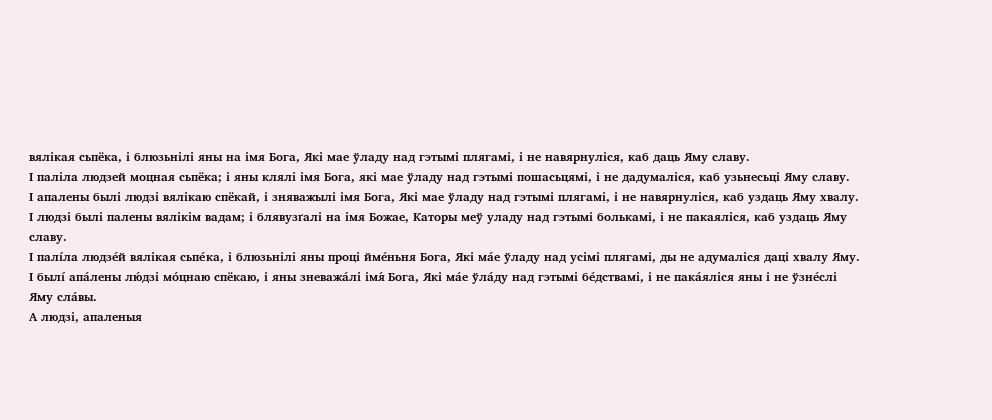вялікая сьпёка, і блюзьнілі яны на імя Бога, Які мае ўладу над гэтымі плягамі, і не навярнуліся, каб даць Яму славу.
І паліла людзей моцная сьпёка; і яны клялі імя Бога, які мае ўладу над гэтымі пошасьцямі, і не дадумаліся, каб узьнесьці Яму славу.
І апалены былі людзі вялікаю спёкай, і зняважылі імя Бога, Які мае ўладу над гэтымі плягамі, і не навярнуліся, каб уздаць Яму хвалу.
І людзі былі палены вялікім вадам; і блявузґалі на імя Божае, Каторы меў уладу над гэтымі болькамі, і не пакаяліся, каб уздаць Яму славу.
І палíла людзе́й вялікая сьпе́ка, і блюзьнілі яны проці йме́ньня Бога, Які ма́е ўладу над усімі плягамі, ды не адумаліся даці хвалу Яму.
І былí апа́лены лю́дзі мо́цнаю спёкаю, і яны зневажа́лі імя́ Бога, Які ма́е ўла́ду над гэтымі бе́дствамі, і не пака́яліся яны і не ўзне́слі Яму сла́вы.
А людзі, апаленыя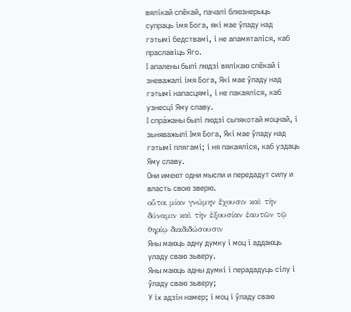вялікай спёкай, пачалі блюзнерыць супраць імя Бога, які мае ўладу над гэтымі бедствамі, і не апамяталіся, каб праславіць Яго.
І апалены былі людзі вялікаю спёкай і зневажалі імя Бога, Які мае ўладу над гэтымі напасцямі, і не пакаяліся, каб узнесці Яму славу.
І спра́жаны былі людзі сьпякотай моцнай, і зьняважылі Імя Бога, Які мае ўладу над гэтымі плягамі; і ня пакаяліся, каб уздаць Яму славу.
Они имеют одни мысли и передадут силу и власть свою зверю.
οὗτοι μίαν γνώμην ἔχουσιν καὶ τὴν δύναμιν καὶ τὴν ἐξουσίαν ἑαυτῶν τῷ θηρίῳ διαδιδώσουσιν
Яны маюць адну думку і моц і аддаюць уладу сваю зьверу.
Яны маюць адны думкі і перададуць сілу і ўладу сваю зьверу;
У іх адзін намер; і моц і ўладу сваю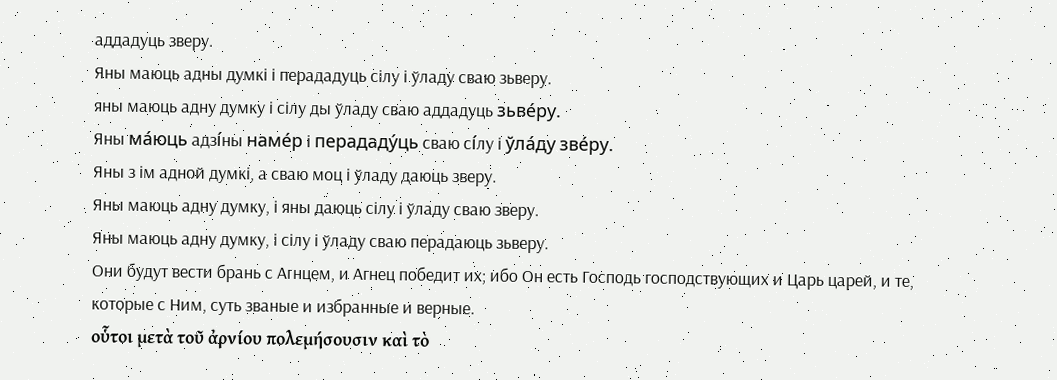аддадуць зверу.
Яны маюць адны думкі і перададуць сілу і ўладу сваю зьверу.
яны маюць адну думку і сілу ды ўладу сваю аддадуць зьве́ру.
Яны ма́юць адзíны наме́р і перададу́ць сваю сíлу і ўла́ду зве́ру.
Яны з ім адной думкі, а сваю моц і ўладу даюць зверу.
Яны маюць адну думку, і яны даюць сілу і ўладу сваю зверу.
Яны маюць адну думку, і сілу і ўладу сваю перадаюць зьверу.
Они будут вести брань с Агнцем, и Агнец победит их; ибо Он есть Господь господствующих и Царь царей, и те, которые с Ним, суть званые и избранные и верные.
οὗτοι μετὰ τοῦ ἀρνίου πολεμήσουσιν καὶ τὸ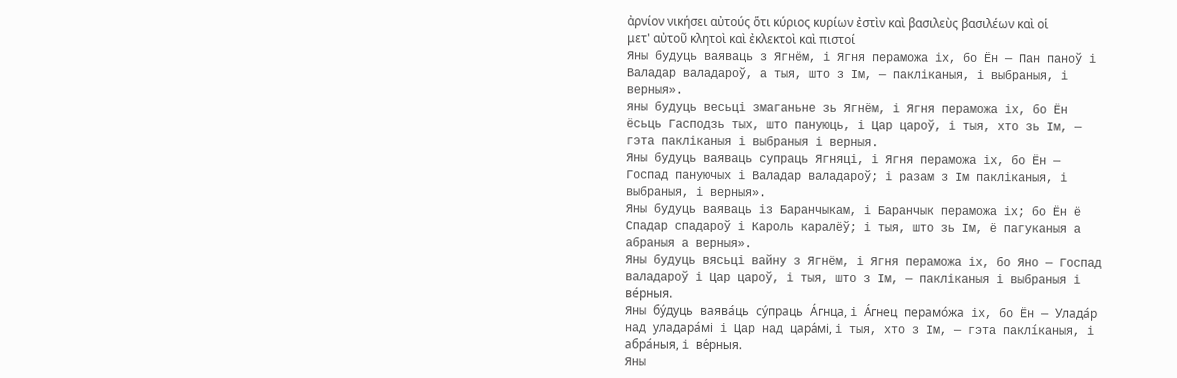ἀρνίον νικήσει αὐτούς ὅτι κύριος κυρίων ἐστὶν καὶ βασιλεὺς βασιλέων καὶ οἱ μετ' αὐτοῦ κλητοὶ καὶ ἐκλεκτοὶ καὶ πιστοί
Яны будуць ваяваць з Ягнём, і Ягня пераможа іх, бо Ён — Пан паноў і Валадар валадароў, а тыя, што з Ім, — пакліканыя, і выбраныя, і верныя».
яны будуць весьці змаганьне зь Ягнём, і Ягня пераможа іх, бо Ён ёсьць Гасподзь тых, што пануюць, і Цар цароў, і тыя, хто зь Ім, — гэта пакліканыя і выбраныя і верныя.
Яны будуць ваяваць супраць Ягняці, і Ягня пераможа іх, бо Ён — Госпад пануючых і Валадар валадароў; і разам з Ім пакліканыя, і выбраныя, і верныя».
Яны будуць ваяваць із Баранчыкам, і Баранчык пераможа іх; бо Ён ё Спадар спадароў і Кароль каралёў; і тыя, што зь Ім, ё пагуканыя а абраныя а верныя».
Яны будуць вясьці вайну з Ягнём, і Ягня пераможа іх, бо Яно — Госпад валадароў і Цар цароў, і тыя, што з Ім, — пакліканыя і выбраныя і ве́рныя.
Яны бу́дуць ваява́ць су́праць А́гнца, і А́гнец перамо́жа іх, бо Ён — Улада́р над уладара́мі і Цар над цара́мі, і тыя, хто з Ім, — гэта паклíканыя, і абра́ныя, і ве́рныя.
Яны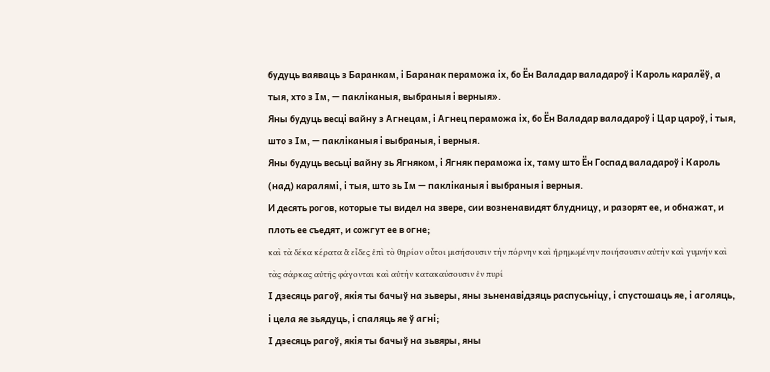будуць ваяваць з Баранкам, і Баранак пераможа іх, бо Ён Валадар валадароў і Кароль каралёў, а тыя, хто з Ім, — пакліканыя, выбраныя і верныя».
Яны будуць весці вайну з Агнецам, і Агнец пераможа іх, бо Ён Валадар валадароў і Цар цароў, і тыя, што з Ім, — пакліканыя і выбраныя, і верныя.
Яны будуць весьці вайну зь Ягняком, і Ягняк пераможа іх, таму што Ён Госпад валадароў і Кароль (над) каралямі, і тыя, што зь Ім — пакліканыя і выбраныя і верныя.
И десять рогов, которые ты видел на звере, сии возненавидят блудницу, и разорят ее, и обнажат, и плоть ее съедят, и сожгут ее в огне;
καὶ τὰ δέκα κέρατα ἃ εἶδες ἐπὶ τὸ θηρίον οὗτοι μισήσουσιν τὴν πόρνην καὶ ἠρημωμένην ποιήσουσιν αὐτὴν καὶ γυμνήν καὶ τὰς σάρκας αὐτῆς φάγονται καὶ αὐτὴν κατακαύσουσιν ἐν πυρί
І дзесяць рагоў, якія ты бачыў на зьверы, яны зьненавідзяць распусьніцу, і спустошаць яе, і аголяць, і цела яе зьядуць, і спаляць яе ў агні;
І дзесяць рагоў, якія ты бачыў на зьвяры, яны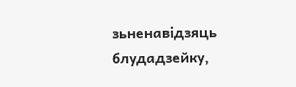зьненавідзяць блудадзейку,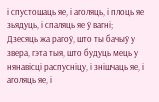і спустошаць яе, і аголяць, і плоць яе зьядуць, і спаляць яе ў вагні;
Дзесяць жа рагоў, што ты бачыў у звера, гэта тыя, што будуць мець у нянавісці распусніцу, і знішчаць яе, і аголяць яе, і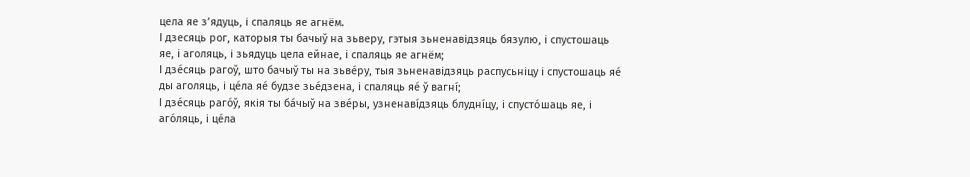цела яе з’ядуць, і спаляць яе агнём.
І дзесяць рог, каторыя ты бачыў на зьверу, гэтыя зьненавідзяць бязулю, і спустошаць яе, і аголяць, і зьядуць цела ейнае, і спаляць яе агнём;
І дзе́сяць рагоў, што бачыў ты на зьве́ру, тыя зьненавідзяць распусьніцу і спустошаць яе́ ды аголяць, і це́ла яе́ будзе зье́дзена, і спаляць яе́ ў вагнí;
І дзе́сяць раго́ў, якія ты ба́чыў на зве́ры, узненавíдзяць блуднíцу, і спусто́шаць яе, і аго́ляць, і це́ла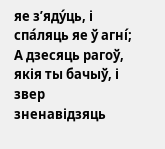яе з’яду́ць, і спа́ляць яе ў агнí;
А дзесяць рагоў, якія ты бачыў, і звер зненавідзяць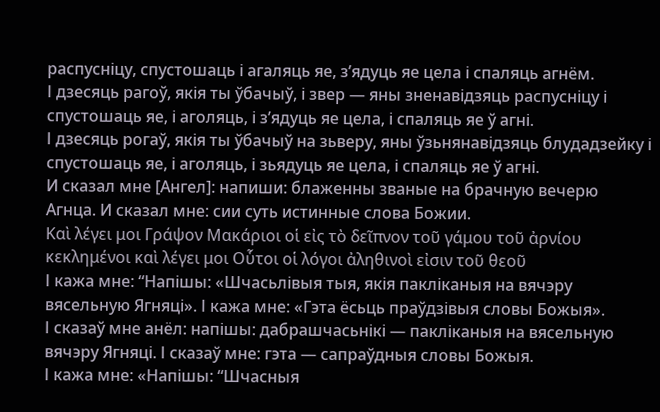распусніцу, спустошаць і агаляць яе, з’ядуць яе цела і спаляць агнём.
І дзесяць рагоў, якія ты ўбачыў, і звер — яны зненавідзяць распусніцу і спустошаць яе, і аголяць, і з’ядуць яе цела, і спаляць яе ў агні.
І дзесяць рогаў, якія ты ўбачыў на зьверу, яны ўзьнянавідзяць блудадзейку і спустошаць яе, і аголяць, і зьядуць яе цела, і спаляць яе ў агні.
И сказал мне [Ангел]: напиши: блаженны званые на брачную вечерю Агнца. И сказал мне: сии суть истинные слова Божии.
Καὶ λέγει μοι Γράψον Μακάριοι οἱ εἰς τὸ δεῖπνον τοῦ γάμου τοῦ ἀρνίου κεκλημένοι καὶ λέγει μοι Οὗτοι οἱ λόγοι ἀληθινοὶ εἰσιν τοῦ θεοῦ
І кажа мне: “Напішы: «Шчасьлівыя тыя, якія пакліканыя на вячэру вясельную Ягняці». І кажа мне: «Гэта ёсьць праўдзівыя словы Божыя».
І сказаў мне анёл: напішы: дабрашчасьнікі — пакліканыя на вясельную вячэру Ягняці. І сказаў мне: гэта — сапраўдныя словы Божыя.
І кажа мне: «Напішы: “Шчасныя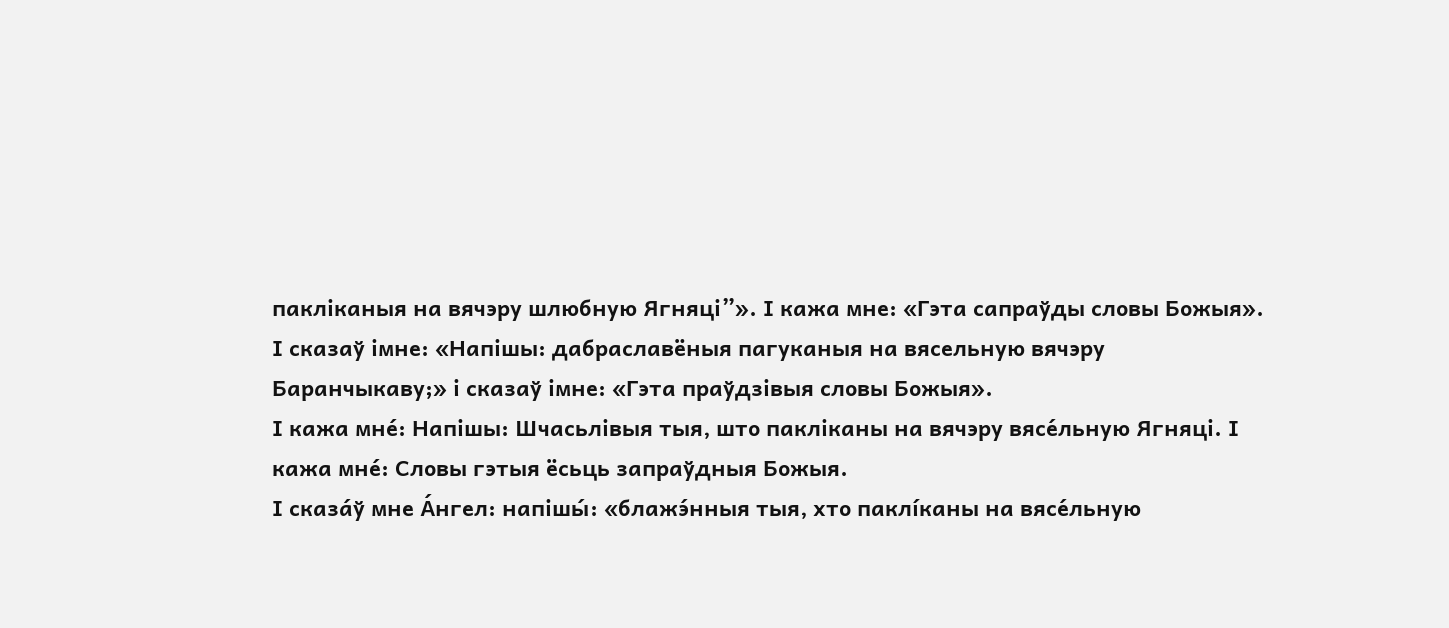пакліканыя на вячэру шлюбную Ягняці”». І кажа мне: «Гэта сапраўды словы Божыя».
І сказаў імне: «Напішы: дабраславёныя пагуканыя на вясельную вячэру Баранчыкаву;» і сказаў імне: «Гэта праўдзівыя словы Божыя».
І кажа мне́: Напішы: Шчасьлівыя тыя, што пакліканы на вячэру вясе́льную Ягняці. І кажа мне́: Словы гэтыя ёсьць запраўдныя Божыя.
І сказа́ў мне А́нгел: напішы́: «блажэ́нныя тыя, хто паклíканы на вясе́льную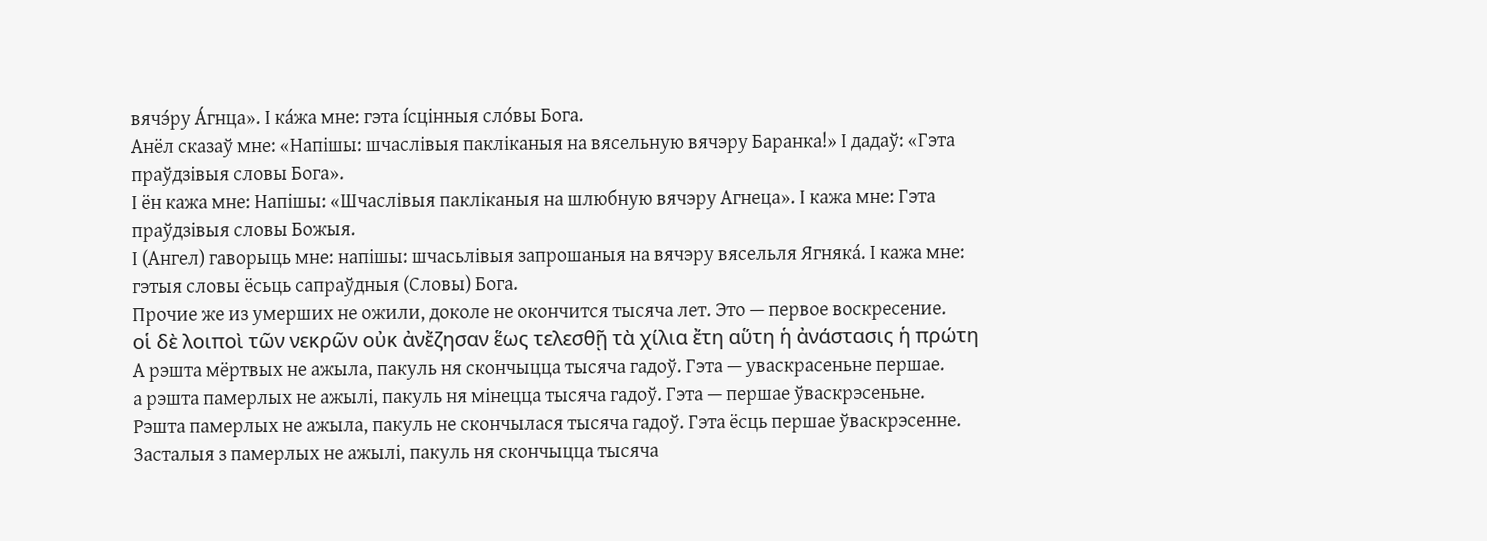вячэ́ру А́гнца». І ка́жа мне: гэта íсцінныя сло́вы Бога.
Анёл сказаў мне: «Напішы: шчаслівыя пакліканыя на вясельную вячэру Баранка!» І дадаў: «Гэта праўдзівыя словы Бога».
І ён кажа мне: Напішы: «Шчаслівыя пакліканыя на шлюбную вячэру Агнеца». І кажа мне: Гэта праўдзівыя словы Божыя.
І (Ангел) гаворыць мне: напішы: шчасьлівыя запрошаныя на вячэру вясельля Ягняка́. І кажа мне: гэтыя словы ёсьць сапраўдныя (Словы) Бога.
Прочие же из умерших не ожили, доколе не окончится тысяча лет. Это — первое воскресение.
οἱ δὲ λοιποὶ τῶν νεκρῶν οὐκ ἀνἔζησαν ἕως τελεσθῇ τὰ χίλια ἔτη αὕτη ἡ ἀνάστασις ἡ πρώτη
А рэшта мёртвых не ажыла, пакуль ня скончыцца тысяча гадоў. Гэта — уваскрасеньне першае.
а рэшта памерлых не ажылі, пакуль ня мінецца тысяча гадоў. Гэта — першае ўваскрэсеньне.
Рэшта памерлых не ажыла, пакуль не скончылася тысяча гадоў. Гэта ёсць першае ўваскрэсенне.
Засталыя з памерлых не ажылі, пакуль ня скончыцца тысяча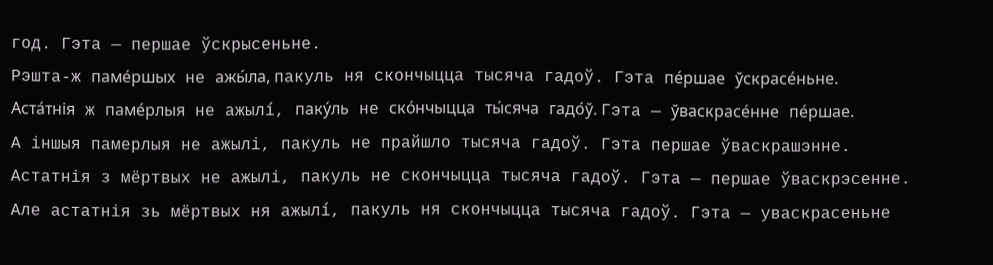год. Гэта — першае ўскрысеньне.
Рэшта-ж паме́ршых не ажы́ла, пакуль ня скончыцца тысяча гадоў. Гэта пе́ршае ўскрасе́ньне.
Аста́тнія ж паме́рлыя не ажылí, паку́ль не ско́нчыцца ты́сяча гадо́ў. Гэта — ўваскрасе́нне пе́ршае.
А іншыя памерлыя не ажылі, пакуль не прайшло тысяча гадоў. Гэта першае ўваскрашэнне.
Астатнія з мёртвых не ажылі, пакуль не скончыцца тысяча гадоў. Гэта — першае ўваскрэсенне.
Але астатнія зь мёртвых ня ажылí, пакуль ня скончыцца тысяча гадоў. Гэта — уваскрасеньне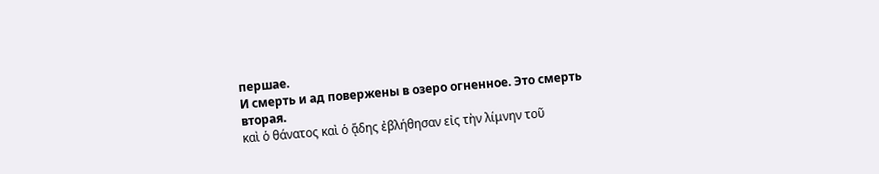першае.
И смерть и ад повержены в озеро огненное. Это смерть вторая.
καὶ ὁ θάνατος καὶ ὁ ᾅδης ἐβλήθησαν εἰς τὴν λίμνην τοῦ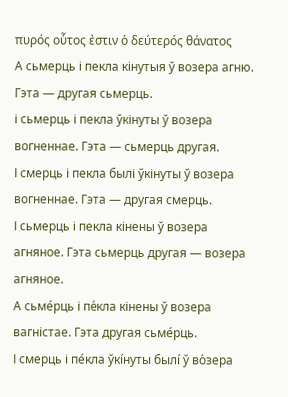πυρός οὗτος ἐστιν ὁ δεύτερός θάνατος
А сьмерць і пекла кінутыя ў возера агню. Гэта — другая сьмерць.
і сьмерць і пекла ўкінуты ў возера вогненнае. Гэта — сьмерць другая.
І смерць і пекла былі ўкінуты ў возера вогненнае. Гэта — другая смерць.
І сьмерць і пекла кінены ў возера агняное. Гэта сьмерць другая — возера агняное.
А сьме́рць і пе́кла кінены ў возера вагністае. Гэта другая сьме́рць.
І смерць і пе́кла ўкíнуты былí ў во́зера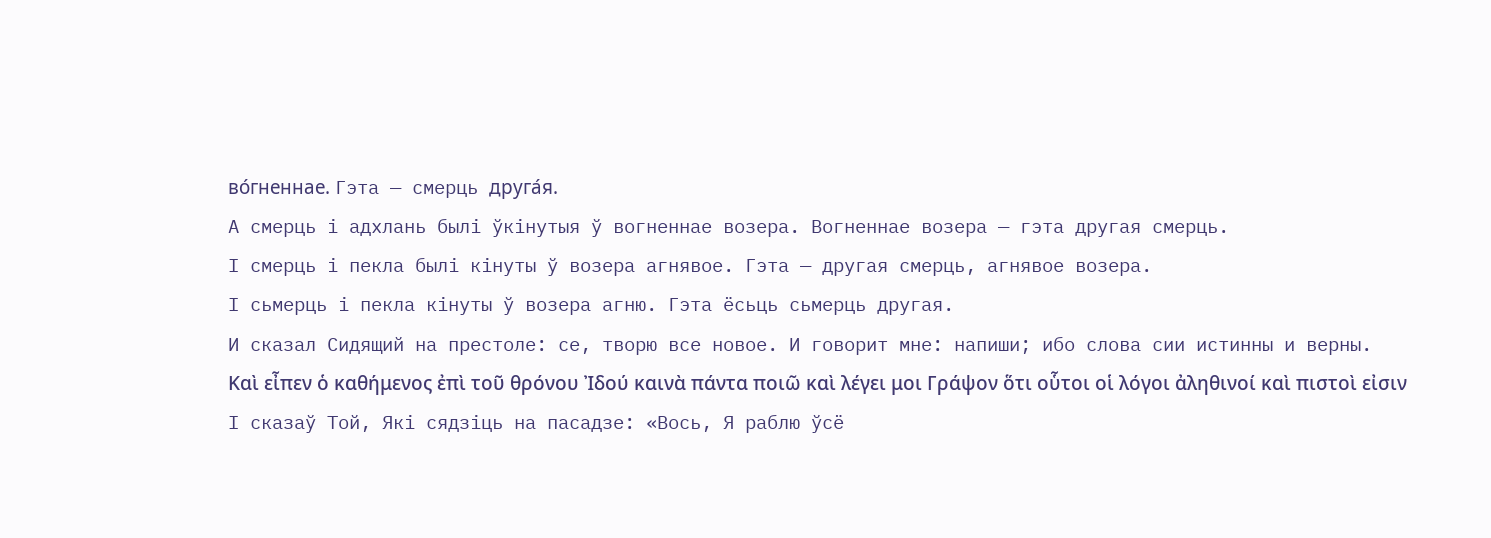во́гненнае. Гэта — смерць друга́я.
А смерць і адхлань былі ўкінутыя ў вогненнае возера. Вогненнае возера — гэта другая смерць.
І смерць і пекла былі кінуты ў возера агнявое. Гэта — другая смерць, агнявое возера.
І сьмерць і пекла кінуты ў возера агню. Гэта ёсьць сьмерць другая.
И сказал Сидящий на престоле: се, творю все новое. И говорит мне: напиши; ибо слова сии истинны и верны.
Καὶ εἶπεν ὁ καθήμενος ἐπὶ τοῦ θρόνου Ἰδού καινὰ πάντα ποιῶ καὶ λέγει μοι Γράψον ὅτι οὗτοι οἱ λόγοι ἀληθινοί καὶ πιστοὶ εἰσιν
І сказаў Той, Які сядзіць на пасадзе: «Вось, Я раблю ўсё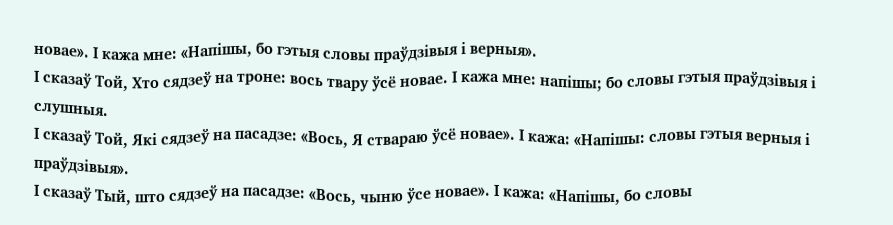новае». І кажа мне: «Напішы, бо гэтыя словы праўдзівыя і верныя».
І сказаў Той, Хто сядзеў на троне: вось твару ўсё новае. І кажа мне: напішы; бо словы гэтыя праўдзівыя і слушныя.
І сказаў Той, Які сядзеў на пасадзе: «Вось, Я ствараю ўсё новае». І кажа: «Напішы: словы гэтыя верныя і праўдзівыя».
І сказаў Тый, што сядзеў на пасадзе: «Вось, чыню ўсе новае». І кажа: «Напішы, бо словы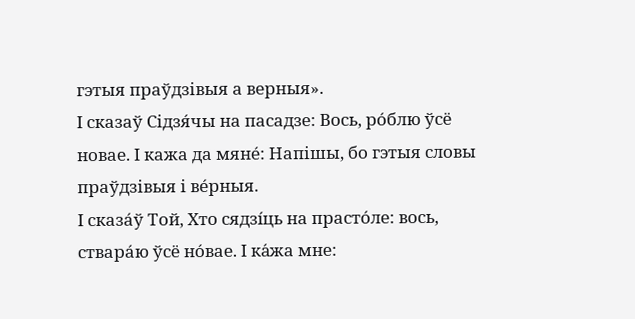гэтыя праўдзівыя а верныя».
І сказаў Сідзя́чы на пасадзе: Вось, ро́блю ўсё новае. І кажа да мяне́: Напішы, бо гэтыя словы праўдзівыя і ве́рныя.
І сказа́ў Той, Хто сядзíць на прасто́ле: вось, ствара́ю ўсё но́вае. І ка́жа мне: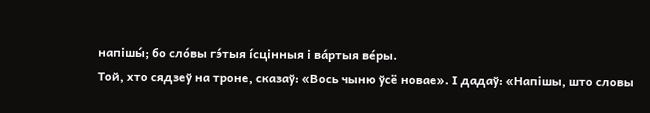напішы́; бо сло́вы гэ́тыя íсцінныя і ва́ртыя ве́ры.
Той, хто сядзеў на троне, сказаў: «Вось чыню ўсё новае». І дадаў: «Напішы, што словы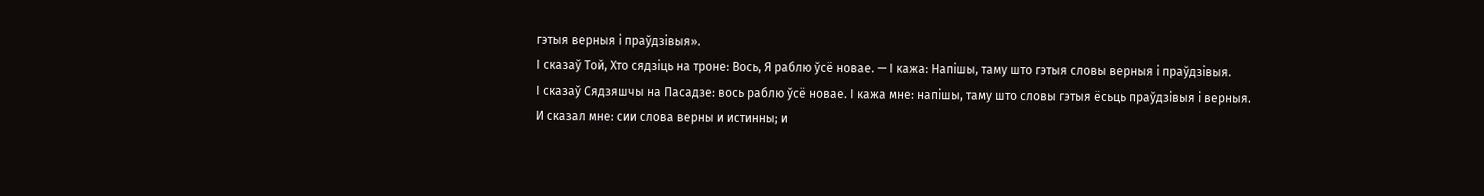гэтыя верныя і праўдзівыя».
І сказаў Той, Хто сядзіць на троне: Вось, Я раблю ўсё новае. — І кажа: Напішы, таму што гэтыя словы верныя і праўдзівыя.
І сказаў Сядзяшчы на Пасадзе: вось раблю ўсё новае. І кажа мне: напішы, таму што словы гэтыя ёсьць праўдзівыя і верныя.
И сказал мне: сии слова верны и истинны; и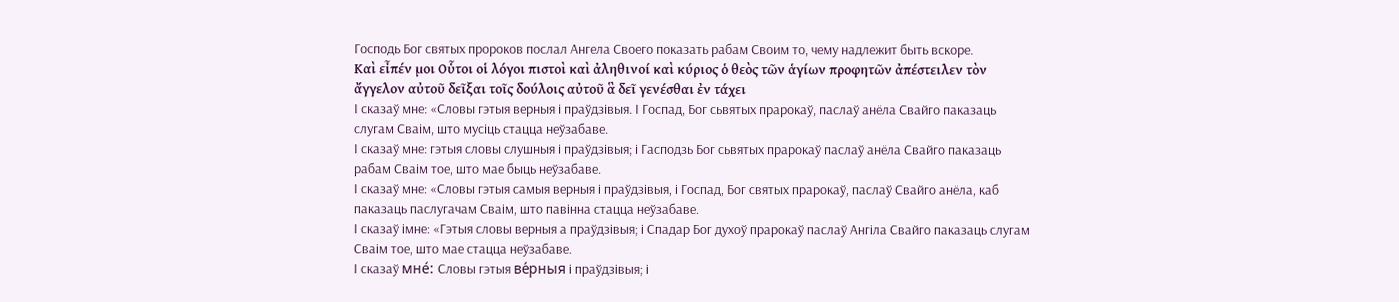Господь Бог святых пророков послал Ангела Своего показать рабам Своим то, чему надлежит быть вскоре.
Καὶ εἶπέν μοι Οὗτοι οἱ λόγοι πιστοὶ καὶ ἀληθινοί καὶ κύριος ὁ θεὸς τῶν ἁγίων προφητῶν ἀπέστειλεν τὸν ἄγγελον αὐτοῦ δεῖξαι τοῖς δούλοις αὐτοῦ ἃ δεῖ γενέσθαι ἐν τάχει
І сказаў мне: «Словы гэтыя верныя і праўдзівыя. І Госпад, Бог сьвятых прарокаў, паслаў анёла Свайго паказаць слугам Сваім, што мусіць стацца неўзабаве.
І сказаў мне: гэтыя словы слушныя і праўдзівыя; і Гасподзь Бог сьвятых прарокаў паслаў анёла Свайго паказаць рабам Сваім тое, што мае быць неўзабаве.
І сказаў мне: «Словы гэтыя самыя верныя і праўдзівыя, і Госпад, Бог святых прарокаў, паслаў Свайго анёла, каб паказаць паслугачам Сваім, што павінна стацца неўзабаве.
І сказаў імне: «Гэтыя словы верныя а праўдзівыя; і Спадар Бог духоў прарокаў паслаў Ангіла Свайго паказаць слугам Сваім тое, што мае стацца неўзабаве.
І сказаў мне́: Словы гэтыя ве́рныя і праўдзівыя; і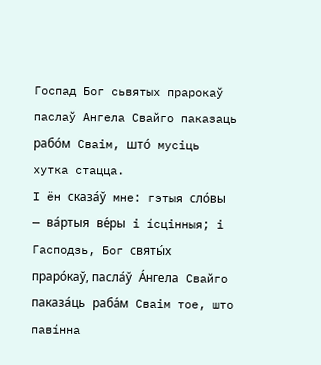Госпад Бог сьвятых прарокаў паслаў Ангела Свайго паказаць рабо́м Сваім, што́ мусіць хутка стацца.
І ён сказа́ў мне: гэтыя сло́вы — ва́ртыя ве́ры і íсцінныя; і Гасподзь, Бог святы́х праро́каў, пасла́ў А́нгела Свайго паказа́ць раба́м Сваім тое, што павíнна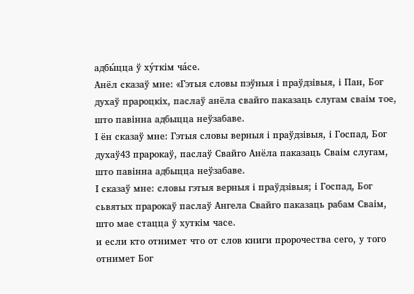адбы́цца ў ху́ткім ча́се.
Анёл сказаў мне: «Гэтыя словы пэўныя і праўдзівыя, і Пан, Бог духаў прароцкіх, паслаў анёла свайго паказаць слугам сваім тое, што павінна адбыцца неўзабаве.
І ён сказаў мне: Гэтыя словы верныя і праўдзівыя, і Госпад, Бог духаў43 прарокаў, паслаў Свайго Анёла паказаць Сваім слугам, што павінна адбыцца неўзабаве.
І сказаў мне: словы гэтыя верныя і праўдзівыя; і Госпад, Бог сьвятых прарокаў паслаў Ангела Свайго паказаць рабам Сваім, што мае стацца ў хуткім часе.
и если кто отнимет что от слов книги пророчества сего, у того отнимет Бог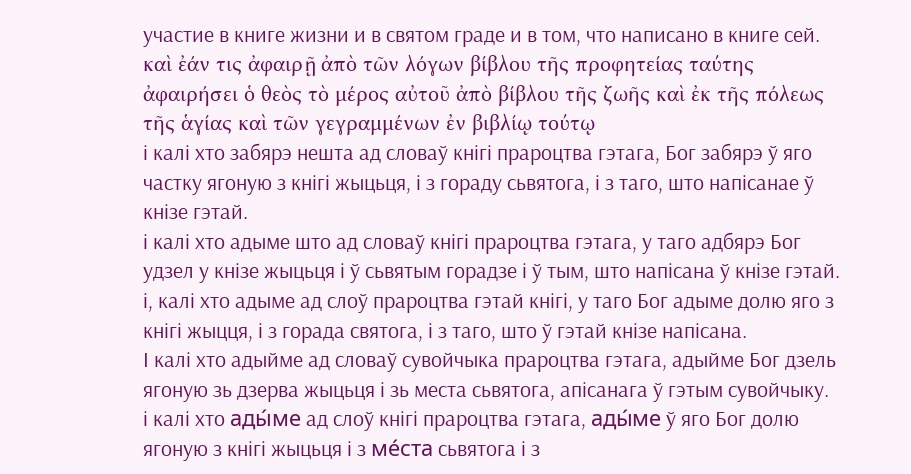участие в книге жизни и в святом граде и в том, что написано в книге сей.
καὶ ἐάν τις ἀφαιρῇ ἀπὸ τῶν λόγων βίβλου τῆς προφητείας ταύτης ἀφαιρήσει ὁ θεὸς τὸ μέρος αὐτοῦ ἀπὸ βίβλου τῆς ζωῆς καὶ ἐκ τῆς πόλεως τῆς ἁγίας καὶ τῶν γεγραμμένων ἐν βιβλίῳ τούτῳ
і калі хто забярэ нешта ад словаў кнігі прароцтва гэтага, Бог забярэ ў яго частку ягоную з кнігі жыцьця, і з гораду сьвятога, і з таго, што напісанае ў кнізе гэтай.
і калі хто адыме што ад словаў кнігі прароцтва гэтага, у таго адбярэ Бог удзел у кнізе жыцьця і ў сьвятым горадзе і ў тым, што напісана ў кнізе гэтай.
і, калі хто адыме ад слоў прароцтва гэтай кнігі, у таго Бог адыме долю яго з кнігі жыцця, і з горада святога, і з таго, што ў гэтай кнізе напісана.
І калі хто адыйме ад словаў сувойчыка прароцтва гэтага, адыйме Бог дзель ягоную зь дзерва жыцьця і зь места сьвятога, апісанага ў гэтым сувойчыку.
і калі хто ады́ме ад слоў кнігі прароцтва гэтага, ады́ме ў яго Бог долю ягоную з кнігі жыцьця і з ме́ста сьвятога і з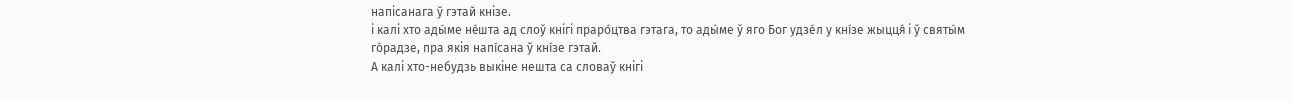напісанага ў гэтай кнізе.
і калі хто ады́ме не́шта ад слоў кнігі праро́цтва гэтага, то ады́ме ў яго Бог удзе́л у кнíзе жыцця́ і ў святы́м го́радзе, пра якія напíсана ў кнíзе гэтай.
А калі хто-небудзь выкіне нешта са словаў кнігі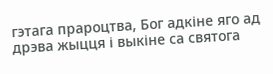гэтага прароцтва, Бог адкіне яго ад дрэва жыцця і выкіне са святога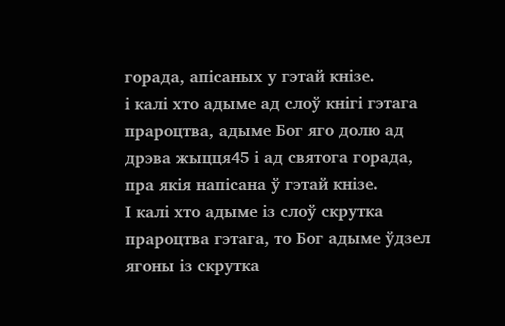горада, апісаных у гэтай кнізе.
і калі хто адыме ад слоў кнігі гэтага прароцтва, адыме Бог яго долю ад дрэва жыцця45 і ад святога горада, пра якія напісана ў гэтай кнізе.
І калі хто адыме із слоў скрутка прароцтва гэтага, то Бог адыме ўдзел ягоны із скрутка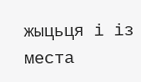жыцьця і із места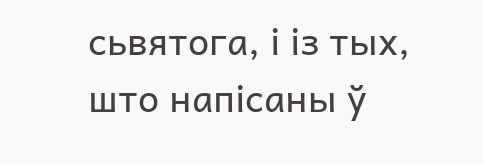сьвятога, і із тых, што напісаны ў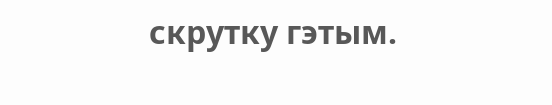скрутку гэтым.